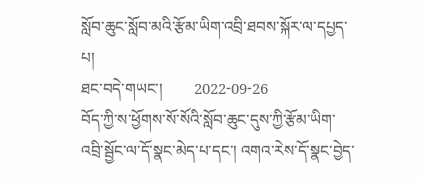སློབ་ཆུང་སློབ་མའི་རྩོམ་ཡིག་འབྲི་ཐབས་སྐོར་ལ་དཔྱད་པ།
ཐང་བདེ་གཡང་།        2022-09-26
བོད་ཀྱི་ས་ཕྱོགས་སོ་སོའི་སློབ་ཆུང་དུས་ཀྱི་རྩོམ་ཡིག་འབྲི་སྦྱོང་ལ་དོ་སྣང་མེད་པ་དང་། འགའ་རེས་དོ་སྣང་བྱེད་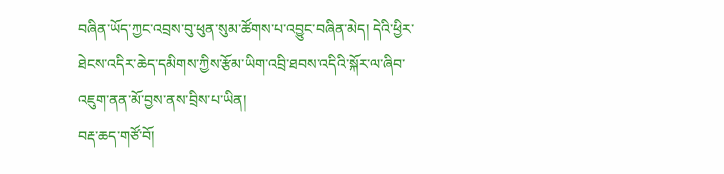བཞིན་ཡོད་ཀྱང་འབྲས་བུ་ཕུན་སུམ་ཚོགས་པ་འབྱུང་བཞིན་མེད། དེའི་ཕྱིར་ཐེངས་འདིར་ཆེད་དམིགས་ཀྱིས་རྩོམ་ཡིག་འབྲི་ཐབས་འདིའི་སྐོར་ལ་ཞིབ་འཇུག་ནན་མོ་བྱས་ནས་བྲིས་པ་ཡིན།
བརྡ་ཆད་གཙོ་བོ།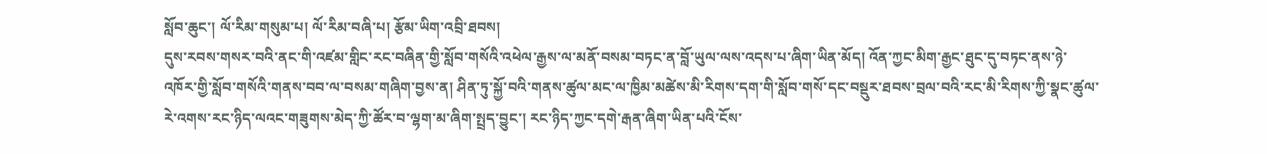སློབ་ཆུང་། ལོ་རིམ་གསུམ་པ། ལོ་རིམ་བཞི་པ། རྩོམ་ཡིག་འབྲི་ཐབས།
དུས་རབས་གསར་བའི་ནང་གི་འཛམ་གླིང་རང་བཞིན་གྱི་སློབ་གསོའི་འཕེལ་རྒྱས་ལ་མནོ་བསམ་བཏང་ན་བློ་ཡུལ་ལས་འདས་པ་ཞིག་ཡིན་མོད། འོན་ཀྱང་མིག་རྒྱང་ཐུང་དུ་བཏང་ནས་ཉེ་འཁོར་གྱི་སློབ་གསོའི་གནས་བབ་ལ་བསམ་གཞིག་བྱས་ན། ཤིན་ཏུ་སྐྱོ་བའི་གནས་ཚུལ་མང་ལ་ཁྱིམ་མཚེས་མི་རིགས་དག་གི་སློབ་གསོ་དང་བསྡུར་ཐབས་བྲལ་བའི་རང་མི་རིགས་ཀྱི་སྣང་ཚུལ་རེ་འགས་རང་ཉིད་ལའང་གཟུགས་མེད་ཀྱི་ཚོར་བ་ལྷག་མ་ཞིག་སྤྲད་བྱུང་། རང་ཉིད་ཀྱང་དགེ་རྒན་ཞིག་ཡིན་པའི་ངོས་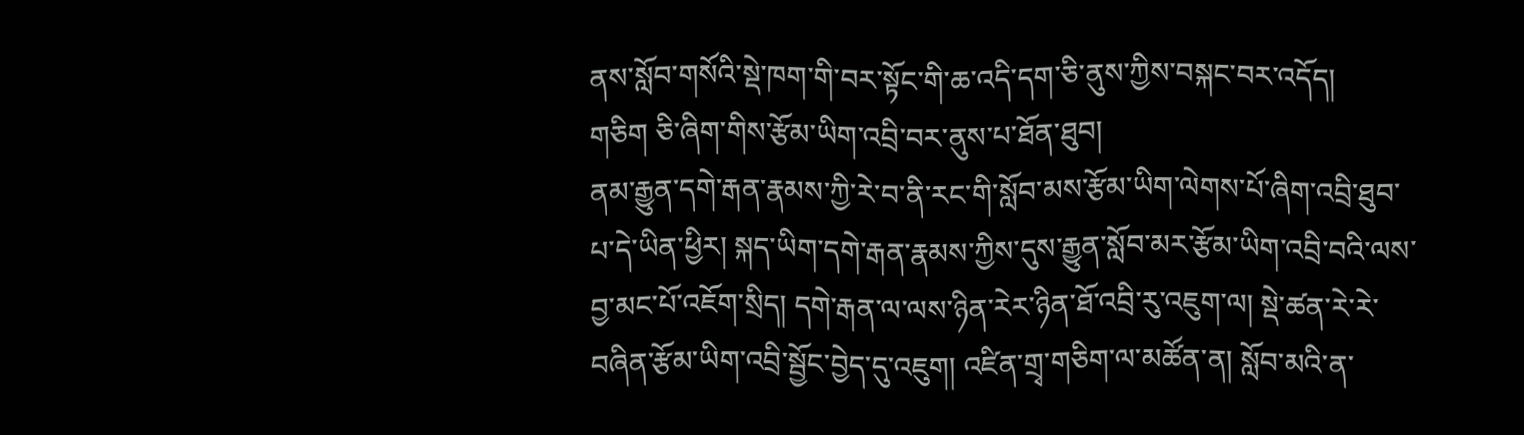ནས་སློབ་གསོའི་སྡེ་ཁག་གི་བར་སྟོང་གི་ཆ་འདི་དག་ཅི་ནུས་ཀྱིས་བསྐང་བར་འདོད།
གཅིག ཅི་ཞིག་གིས་རྩོམ་ཡིག་འབྲི་བར་ནུས་པ་ཐོན་ཐུབ།
ནམ་རྒྱུན་དགེ་རྒན་རྣམས་ཀྱི་རེ་བ་ནི་རང་གི་སློབ་མས་རྩོམ་ཡིག་ལེགས་པོ་ཞིག་འབྲི་ཐུབ་པ་དེ་ཡིན་ཕྱིར། སྐད་ཡིག་དགེ་རྒན་རྣམས་ཀྱིས་དུས་རྒྱུན་སློབ་མར་རྩོམ་ཡིག་འབྲི་བའི་ལས་བྱ་མང་པོ་འཇོག་སྲིད། དགེ་རྒན་ལ་ལས་ཉིན་རེར་ཉིན་ཐོ་འབྲི་རུ་འཇུག་ལ། སྡེ་ཚན་རེ་རེ་བཞིན་རྩོམ་ཡིག་འབྲི་སྦྱོང་བྱེད་དུ་འཇུག། འཛིན་གྲྭ་གཅིག་ལ་མཚོན་ན། སློབ་མའི་ན་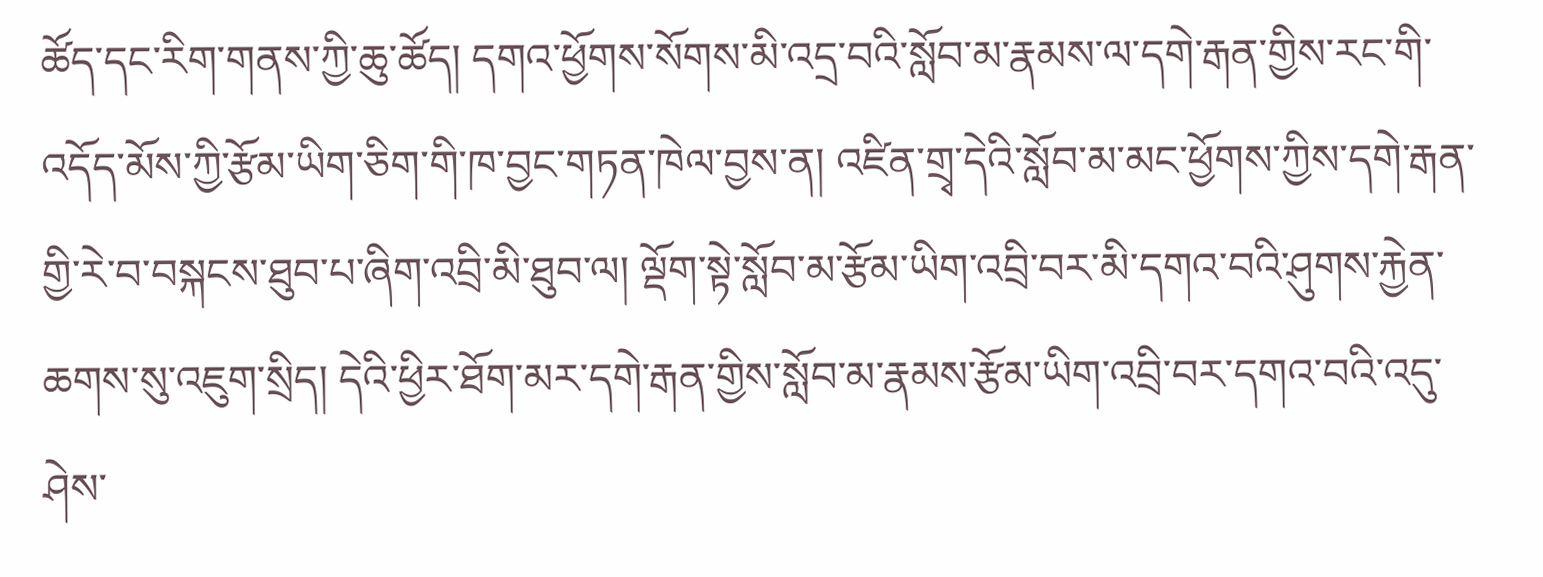ཚོད་དང་རིག་གནས་ཀྱི་ཆུ་ཚོད། དགའ་ཕྱོགས་སོགས་མི་འདྲ་བའི་སློབ་མ་རྣམས་ལ་དགེ་རྒན་གྱིས་རང་གི་འདོད་མོས་ཀྱི་རྩོམ་ཡིག་ཅིག་གི་ཁ་བྱང་གཏན་ཁེལ་བྱས་ན། འཛིན་གྲྭ་དེའི་སློབ་མ་མང་ཕྱོགས་ཀྱིས་དགེ་རྒན་གྱི་རེ་བ་བསྐངས་ཐུབ་པ་ཞིག་འབྲི་མི་ཐུབ་ལ། ལྡོག་སྟེ་སློབ་མ་རྩོམ་ཡིག་འབྲི་བར་མི་དགའ་བའི་ཤུགས་རྐྱེན་ཆགས་སུ་འཇུག་སྲིད། དེའི་ཕྱིར་ཐོག་མར་དགེ་རྒན་གྱིས་སློབ་མ་རྣམས་རྩོམ་ཡིག་འབྲི་བར་དགའ་བའི་འདུ་ཤེས་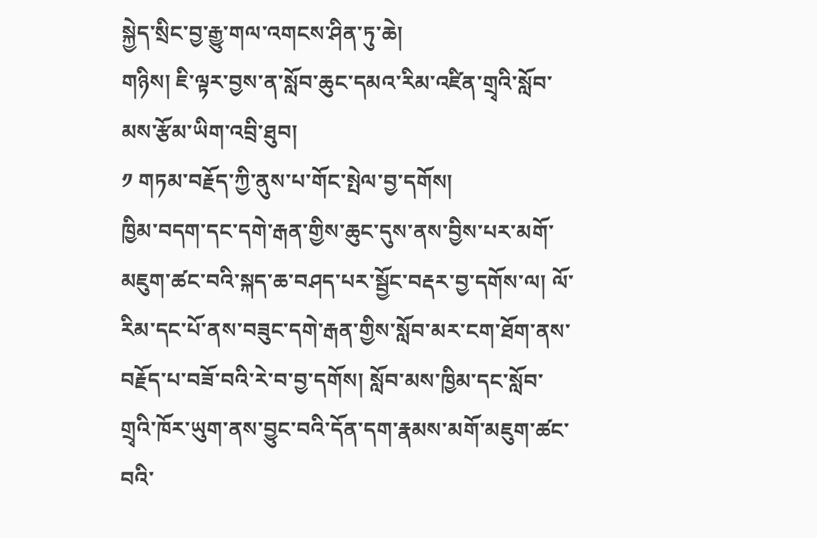སྐྱེད་སྲིང་བྱ་རྒྱུ་གལ་འགངས་ཤིན་ཏུ་ཆེ།
གཉིས། ཇི་ལྟར་བྱས་ན་སློབ་ཆུང་དམའ་རིམ་འཛིན་གྲྭའི་སློབ་མས་རྩོམ་ཡིག་འབྲི་ཐུབ།
༡ གཏམ་བརྗོད་ཀྱི་ནུས་པ་གོང་སྤེལ་བྱ་དགོས།
ཁྱིམ་བདག་དང་དགེ་རྒན་གྱིས་ཆུང་དུས་ནས་བྱིས་པར་མགོ་མཇུག་ཚང་བའི་སྐད་ཆ་བཤད་པར་སྦྱོང་བརྡར་བྱ་དགོས་ལ། ལོ་རིམ་དང་པོ་ནས་བཟུང་དགེ་རྒན་གྱིས་སློབ་མར་ངག་ཐོག་ནས་བརྗོད་པ་བཟོ་བའི་རེ་བ་བྱ་དགོས། སློབ་མས་ཁྱིམ་དང་སློབ་གྲྭའི་ཁོར་ཡུག་ནས་བྱུང་བའི་དོན་དག་རྣམས་མགོ་མཇུག་ཚང་བའི་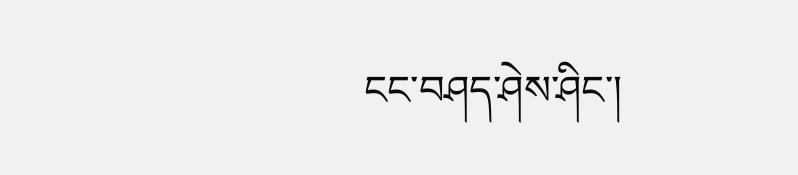ངང་བཤད་ཤེས་ཤིང་།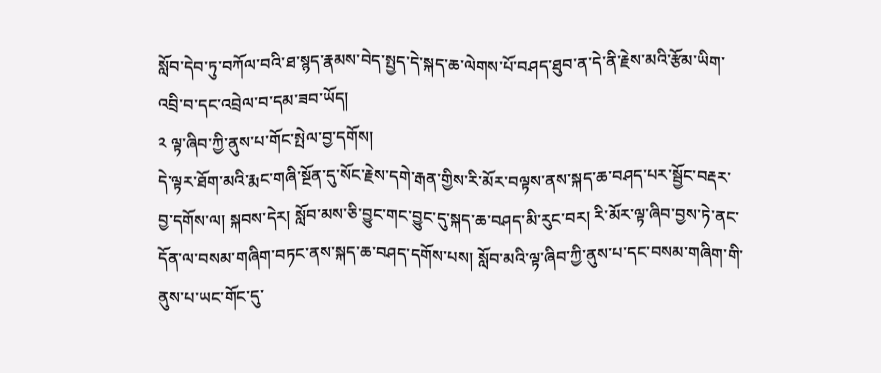སློབ་དེབ་ཏུ་བཀོལ་བའི་ཐ་སྙད་རྣམས་བེད་སྤྱད་དེ་སྐད་ཆ་ལེགས་པོ་བཤད་ཐུབ་ན་དེ་ནི་རྗེས་མའི་རྩོམ་ཡིག་འབྲི་བ་དང་འབྲེལ་བ་དམ་ཟབ་ཡོད།
༢ ལྟ་ཞིབ་ཀྱི་ནུས་པ་གོང་སྤེལ་བྱ་དགོས།
དེ་ལྟར་ཐོག་མའི་རྨང་གཞི་སྔོན་དུ་སོང་རྗེས་དགེ་རྒན་གྱིས་རི་མོར་བལྟས་ནས་སྐད་ཆ་བཤད་པར་སྦྱོང་བརྡར་བྱ་དགོས་ལ། སྐབས་དེར། སློབ་མས་ཅི་བྱུང་གང་བྱུང་དུ་སྐད་ཆ་བཤད་མི་རུང་བར། རི་མོར་ལྟ་ཞིབ་བྱས་ཏེ་ནང་དོན་ལ་བསམ་གཞིག་བཏང་ནས་སྐད་ཆ་བཤད་དགོས་པས། སློབ་མའི་ལྟ་ཞིབ་ཀྱི་ནུས་པ་དང་བསམ་གཞིག་གི་ནུས་པ་ཡང་གོང་དུ་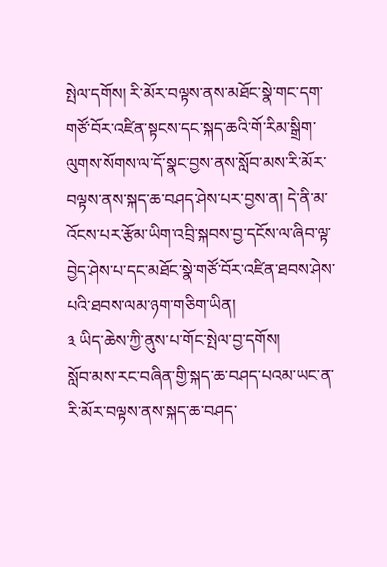སྤེལ་དགོས། རི་མོར་བལྟས་ནས་མཐོང་སྣེ་གང་དག་གཙོ་བོར་འཛིན་སྟངས་དང་སྐད་ཆའི་གོ་རིམ་སྒྲིག་ལུགས་སོགས་ལ་དོ་སྣང་བྱས་ནས་སློབ་མས་རི་མོར་བལྟས་ནས་སྐད་ཆ་བཤད་ཤེས་པར་བྱས་ན། དེ་ནི་མ་འོངས་པར་རྩོམ་ཡིག་འབྲི་སྐབས་བྱ་དངོས་ལ་ཞིབ་ལྟ་བྱེད་ཤེས་པ་དང་མཐོང་སྣེ་གཙོ་བོར་འཛིན་ཐབས་ཤེས་པའི་ཐབས་ལམ་ཉག་གཅིག་ཡིན།
༣ ཡིད་ཆེས་ཀྱི་ནུས་པ་གོང་སྤེལ་བྱ་དགོས།
སློབ་མས་རང་བཞིན་གྱི་སྐད་ཆ་བཤད་པའམ་ཡང་ན་རི་མོར་བལྟས་ནས་སྐད་ཆ་བཤད་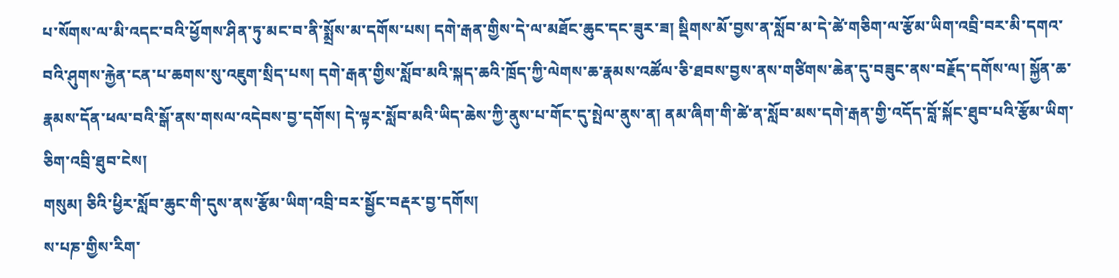པ་སོགས་ལ་མི་འདང་བའི་ཕྱོགས་ཤིན་ཏུ་མང་བ་ནི་སྨྲོས་མ་དགོས་པས། དགེ་རྒན་གྱིས་དེ་ལ་མཐོང་ཆུང་དང་ཟུར་ཟ། སྡིགས་མོ་བྱས་ན་སློབ་མ་དེ་ཚེ་གཅིག་ལ་རྩོམ་ཡིག་འབྲི་བར་མི་དགའ་བའི་ཤུགས་རྐྱེན་ངན་པ་ཆགས་སུ་འཇུག་སྲིད་པས། དགེ་རྒན་གྱིས་སློབ་མའི་སྐད་ཆའི་ཁྲོད་ཀྱི་ལེགས་ཆ་རྣམས་འཚོལ་ཅི་ཐབས་བྱས་ནས་གཙིགས་ཆེན་དུ་བཟུང་ནས་བརྗོད་དགོས་ལ། སྐྱོན་ཆ་རྣམས་དོན་ཕལ་བའི་སྒོ་ནས་གསལ་འདེབས་བྱ་དགོས། དེ་ལྟར་སློབ་མའི་ཡིད་ཆེས་ཀྱི་ནུས་པ་གོང་དུ་སྤེལ་ནུས་ན། ནམ་ཞིག་གི་ཚེ་ན་སློབ་མས་དགེ་རྒན་གྱི་འདོད་བློ་སྐོང་ཐུབ་པའི་རྩོམ་ཡིག་ཅིག་འབྲི་ཐུབ་ངེས།
གསུམ། ཅིའི་ཕྱིར་སློབ་ཆུང་གི་དུས་ནས་རྩོམ་ཡིག་འབྲི་བར་སྦྱོང་བརྡར་བྱ་དགོས།
ས་པཎ་གྱིས་རིག་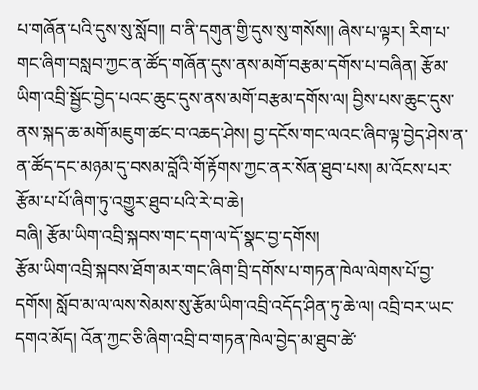པ་གཞོན་པའི་དུས་སུ་སློབ།། བ་ནི་དགུན་གྱི་དུས་སུ་གསོས།། ཞེས་པ་ལྟར། རིག་པ་གང་ཞིག་བསླབ་ཀྱང་ན་ཚོད་གཞོན་དུས་ནས་མགོ་བརྩམ་དགོས་པ་བཞིན། རྩོམ་ཡིག་འབྲི་སྦྱོང་བྱེད་པའང་ཆུང་དུས་ནས་མགོ་བརྩམ་དགོས་ལ། བྱིས་པས་ཆུང་དུས་ནས་སྐད་ཆ་མགོ་མཇུག་ཚང་བ་འཆད་ཤེས། བྱ་དངོས་གང་ལའང་ཞིབ་ལྟ་བྱེད་ཤེས་ན་ན་ཚོད་དང་མཉམ་དུ་བསམ་བློའི་གོ་རྟོགས་ཀྱང་ནར་སོན་ཐུབ་པས། མ་འོངས་པར་རྩོམ་པ་པོ་ཞིག་ཏུ་འགྱུར་ཐུབ་པའི་རེ་བ་ཆེ།
བཞི། རྩོམ་ཡིག་འབྲི་སྐབས་གང་དག་ལ་དོ་སྣང་བྱ་དགོས།
རྩོམ་ཡིག་འབྲི་སྐབས་ཐོག་མར་གང་ཞིག་བྲི་དགོས་པ་གཏན་ཁེལ་ལེགས་པོ་བྱ་དགོས། སློབ་མ་ལ་ལས་སེམས་སུ་རྩོམ་ཡིག་འབྲི་འདོད་ཤིན་ཏུ་ཆེ་ལ། འབྲི་བར་ཡང་དགའ་མོད། འོན་ཀྱང་ཅི་ཞིག་འབྲི་བ་གཏན་ཁེལ་བྱེད་མ་ཐུབ་ཚེ་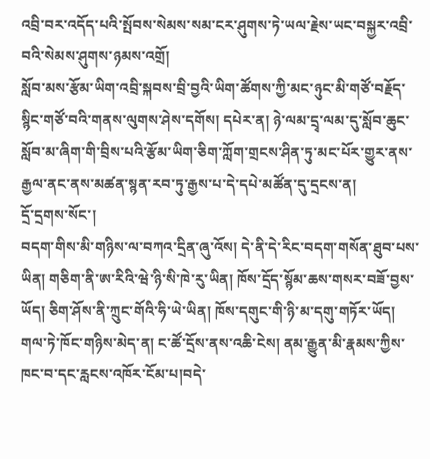འབྲི་བར་འདོད་པའི་སྤོབས་སེམས་སམ་ངར་ཤུགས་ཏེ་ཡལ་རྗེས་ཡང་བསྐྱར་འབྲི་བའི་སེམས་ཤུགས་ཉམས་འགྲོ།
སློབ་མས་རྩོམ་ཡིག་འབྲི་སྐབས་བྲི་བྱའི་ཡིག་ཚོགས་ཀྱི་མང་ཉུང་མི་གཙོ་བརྗོད་སྙིང་གཙོ་བའི་གནས་ལུགས་ཤེས་དགོས། དཔེར་ན། ཉེ་ལམ་དྲྭ་ལམ་དུ་སློབ་ཆུང་སློབ་མ་ཞིག་གི་བྲིས་པའི་རྩོམ་ཡིག་ཅིག་ཀློག་གྲངས་ཤིན་ཏུ་མང་པོར་གྱུར་ནས་རྒྱལ་ནང་ནས་མཚན་སྙན་རབ་ཏུ་རྒྱས་པ་དེ་དཔེ་མཚོན་དུ་དྲངས་ན།
དྲོ་དྲགས་སོང་།
བདག་གིས་མི་གཉིས་ལ་བཀའ་དྲིན་ཞུ་འོས། དེ་ནི་དེ་རིང་བདག་གསོན་ཐུབ་པས་ཡིན། གཅིག་ནི་ཨ་རིའི་ཝེ་ཉི་སི་ཁེ་རུ་ཡིན། ཁོས་དྲོད་སྙོམ་ཆས་གསར་བཟོ་བྱས་ཡོད། ཅིག་ཤོས་ནི་ཀྲུང་གོའི་ཧི་ཡེ་ཡིན། ཁོས་དགུང་གི་ཉི་མ་དགུ་གཏོར་ཡོད།
གལ་ཏེ་ཁོང་གཉིས་མེད་ན། ང་ཚོ་དྲོས་ནས་འཆི་ངེས། ནམ་རྒྱུན་མི་རྣམས་ཀྱིས་ཁང་བ་དང་རླངས་འཁོར་ངོམ་པ།བདེ་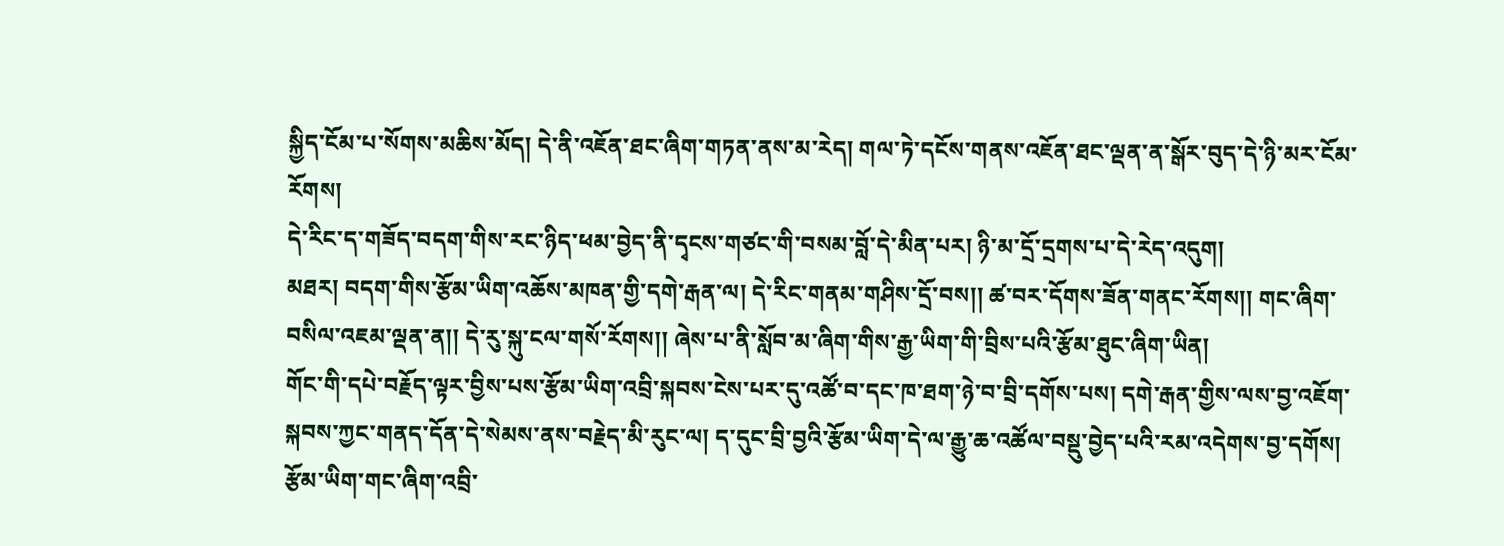སྐྱིད་ངོམ་པ་སོགས་མཆིས་མོད། དེ་ནི་འཇོན་ཐང་ཞིག་གཏན་ནས་མ་རེད། གལ་ཏེ་དངོས་གནས་འཇོན་ཐང་ལྡན་ན་སྒོར་བུད་དེ་ཉི་མར་ངོམ་རོགས།
དེ་རིང་ད་གཟོད་བདག་གིས་རང་ཉིད་ཕམ་བྱེད་ནི་དྭངས་གཙང་གི་བསམ་བློ་དེ་མིན་པར། ཉི་མ་དྲོ་དྲགས་པ་དེ་རེད་འདུག།
མཐར། བདག་གིས་རྩོམ་ཡིག་འཆོས་མཁན་གྱི་དགེ་རྒན་ལ། དེ་རིང་གནམ་གཤིས་དྲོ་བས།། ཚ་བར་དོགས་ཟོན་གནང་རོགས།། གང་ཞིག་བསིལ་འཇམ་ལྡན་ན།། དེ་རུ་སྐུ་ངལ་གསོ་རོགས།། ཞེས་པ་ནི་སློབ་མ་ཞིག་གིས་རྒྱ་ཡིག་གི་བྲིས་པའི་རྩོམ་ཐུང་ཞིག་ཡིན།
གོང་གི་དཔེ་བརྗོད་ལྟར་བྱིས་པས་རྩོམ་ཡིག་འབྲི་སྐབས་ངེས་པར་དུ་འཚོ་བ་དང་ཁ་ཐག་ཉེ་བ་བྲི་དགོས་པས། དགེ་རྒན་གྱིས་ལས་བྱ་འཇོག་སྐབས་ཀྱང་གནད་དོན་དེ་སེམས་ནས་བརྗེད་མི་རུང་ལ། ད་དུང་བྲི་བྱའི་རྩོམ་ཡིག་དེ་ལ་རྒྱུ་ཆ་འཚོལ་བསྡུ་བྱེད་པའི་རམ་འདེགས་བྱ་དགོས།
རྩོམ་ཡིག་གང་ཞིག་འབྲི་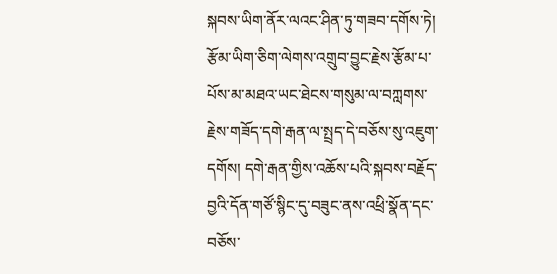སྐབས་ཡིག་ནོར་ལའང་ཤིན་ཏུ་གཟབ་དགོས་ཏེ། རྩོམ་ཡིག་ཅིག་ལེགས་འགྲུབ་བྱུང་རྗེས་རྩོམ་པ་པོས་མ་མཐའ་ཡང་ཐེངས་གསུམ་ལ་བཀླགས་རྗེས་གཟོད་དགེ་རྒན་ལ་སྤྲད་དེ་བཅོས་སུ་འཇུག་དགོས། དགེ་རྒན་གྱིས་འཆོས་པའི་སྐབས་བརྗོད་བྱའི་དོན་གཙོ་སྙིང་དུ་བཟུང་ནས་འཕྲི་སྣོན་དང་བཅོས་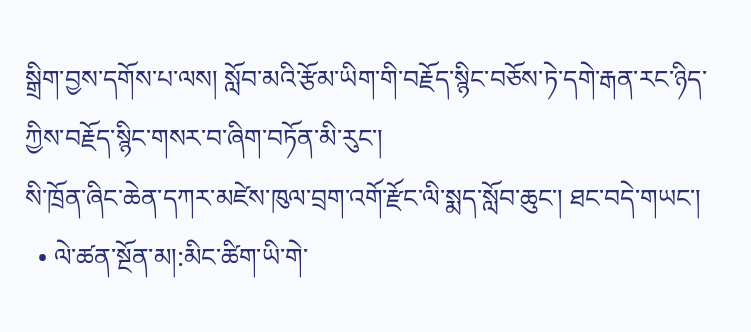སྒྲིག་བྱས་དགོས་པ་ལས། སློབ་མའི་རྩོམ་ཡིག་གི་བརྗོད་སྙིང་བཅོས་ཏེ་དགེ་རྒན་རང་ཉིད་ཀྱིས་བརྗོད་སྙིང་གསར་བ་ཞིག་བཏོན་མི་རུང་།
སི་ཁྲོན་ཞིང་ཆེན་དཀར་མཛེས་ཁུལ་བྲག་འགོ་རྫོང་ལི་སྨད་སློབ་ཆུང་། ཐང་བདེ་གཡང་།
  • ལེ་ཚན་སྔོན་མ།:མིང་ཚིག་ཡི་གེ་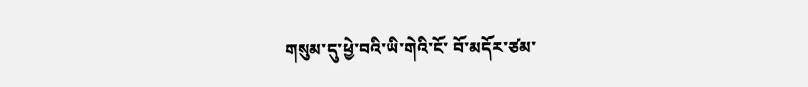གསུམ་དུ་ཕྱེ་བའི་ཡི་གེའི་ངོ་ བོ་མདོར་ཙམ་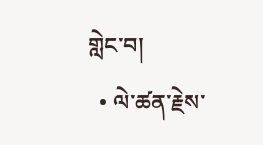གླེང་བ།
  • ལེ་ཚན་རྗེས་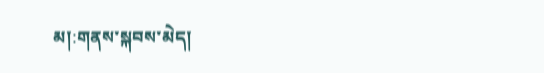མ།:གནས་སྐབས་མེད།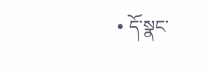• དོ་སྣང་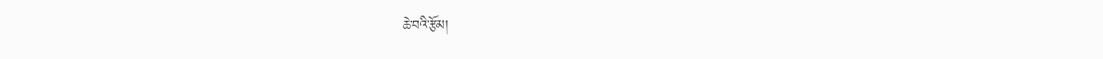ཆེ་བའི་རྩོམ།